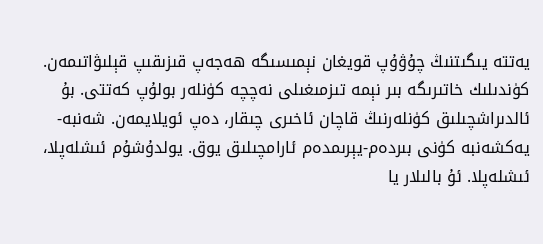يەتتە يىگىتنىڭ چۇۋۇپ قويغان نېمىسىگە ھەجەپ قىزىقىپ قېلىۋاتىمەن.
كۈندىلىك خاتىرىگە بىر نېمە تىزمىغىلى نەچچە كۈنلەر بولۇپ كەتتى. بۇ ئالدىراشچىلىق كۈنلەرنىڭ قاچان ئاخىرى چىقار، دەپ ئويلايمەن. شەنبە-يەكشەنبە كۈنى بىردەم-يېرىمدەم ئارامچىلىق يوق. يولدۇشۇم ئىشلەپلا، ئىشلەپلا. ئۇ بالىلار يا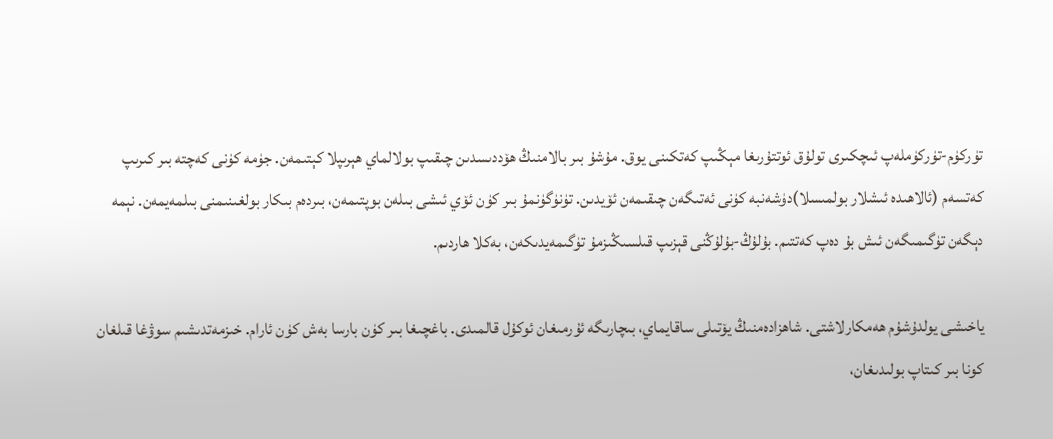تۈركۈم-تۈركۈملەپ ئىچكىرى تولۇق ئوتتۇرىغا مېڭىپ كەتكىنى يوق. مۇشۇ بىر بالامنىڭ ھۆددىسدىن چىقىپ بولالماي ھېرىپلا كېتىمەن. جۈمە كۈنى كەچتە بىر كىرىپ كەتسەم (ئالاھىدە ئىشلار بولمىسلا)دۈشەنبە كۈنى ئەتىگەن چىقىمەن ئۆيدىن. تۈنۈگۈنمۇ بىر كۈن ئۆي ئىشى بىلەن بوپتىمەن، بىردەم بىكار بولغىنىمنى بىلمەيمەن. نېمە دېگەن تۈگىمىگەن ئىش بۇ دەپ كەتتىم. بۇلۇڭ-بۇلۇڭنى قېزىپ قىلسىڭىزمۇ تۈگىمەيدىكەن، بەكلا ھاردىم.

ياخىشى يولدۇشۇم ھەمكارلاشتى. شاھزادەمنىڭ يۆتىلى ساقايماي، بىچارىگە ئۇرمىغان ئوكۇل قالمىدى. باغچىغا بىر كۈن بارسا بەش كۈن ئارام. خىزمەتدىشىم سوۋغا قىلغان كونا بىر كىتاپ بولىدىغان،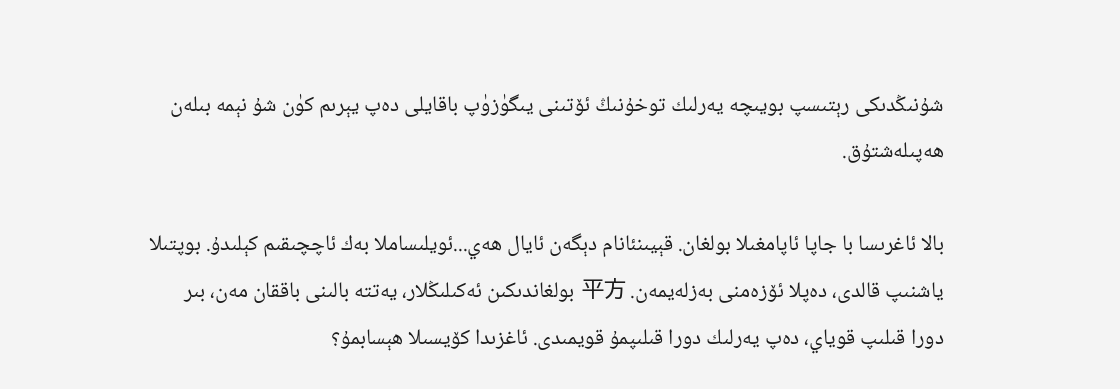شۇنىڭدىكى رېتىسپ بويىچە يەرلىك توخۇنىڭ ئۆتىنى يىگۈزۈپ باقايلى دەپ يېرىم كۈن شۇ نېمە بىلەن ھەپىلەشتۇق.

بالا ئاغرىسا با جاپا ئاپامغىلا بولغان. قېيىنئانام دېگەن ئايال ھەي...ئويلىساملا بەك ئاچچىقىم كېلىدۇ. بوپتىلا ياشنىپ قالدى، دەپلا ئۆزەمنى بەزلەيمەن. 平方 بولغاندىكىن ئەكىلىڭلار، يەتتە بالىنى باققان مەن، بىر دورا قىلىپ قوياي، دەپ يەرلىك دورا قىلىپمۇ قويمىدى. ئاغزىدا كۆيسىلا ھېسابمۇ؟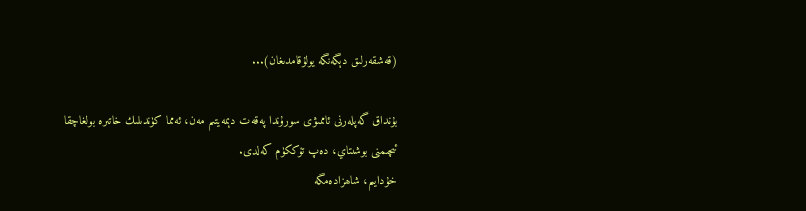(قەشقەرلىق دېگەنگە يولۇقامدىغان)...

بۇنداق گەپلەرنى ئاممىۋى سورۇندا پەقەت دېمەيتىم مەن، ئەمما كۈندىلىك خاتىرە بولغاچقا ئىچىمنى بوشىتاي، دەپ تۆككۈم كەلدى.
خۇدايىم، شاھزادەمگە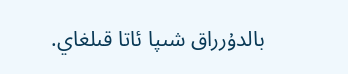بالدۇرراق شىپا ئاتا قىلغاي.